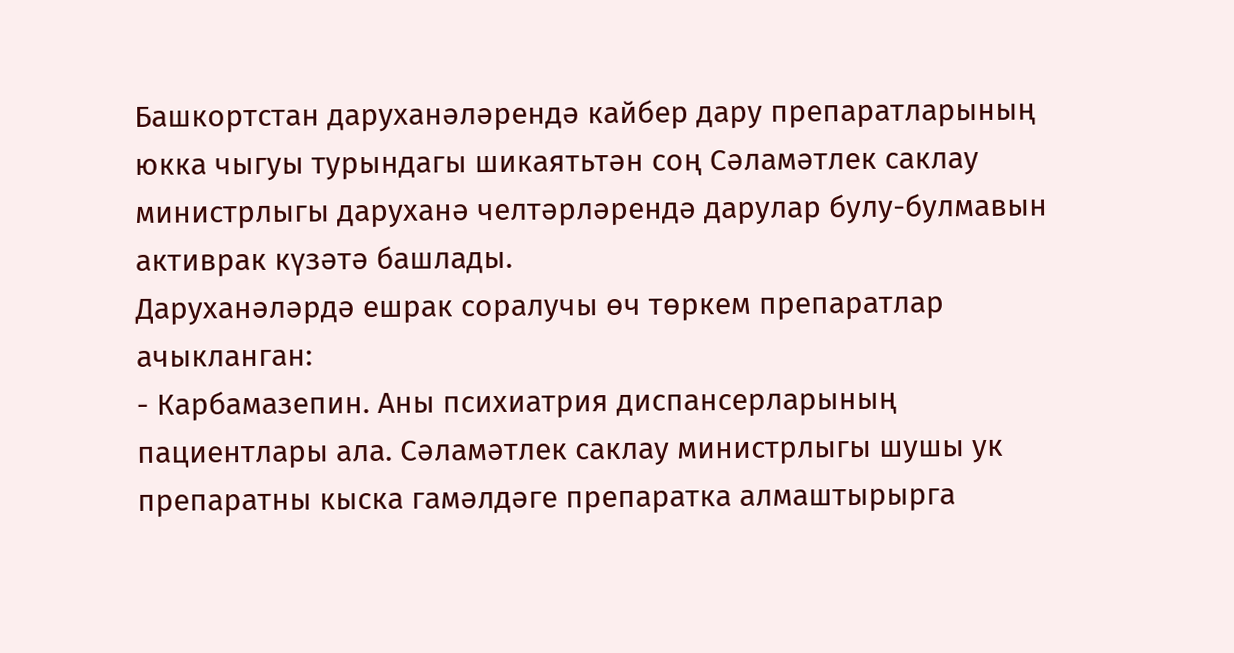Башкортстан даруханәләрендә кайбер дару препаратларының юкка чыгуы турындагы шикаятьтән соң Сәламәтлек саклау министрлыгы даруханә челтәрләрендә дарулар булу-булмавын активрак күзәтә башлады.
Даруханәләрдә ешрак соралучы өч төркем препаратлар ачыкланган:
- Карбамазепин. Аны психиатрия диспансерларының пациентлары ала. Сәламәтлек саклау министрлыгы шушы ук препаратны кыска гамәлдәге препаратка алмаштырырга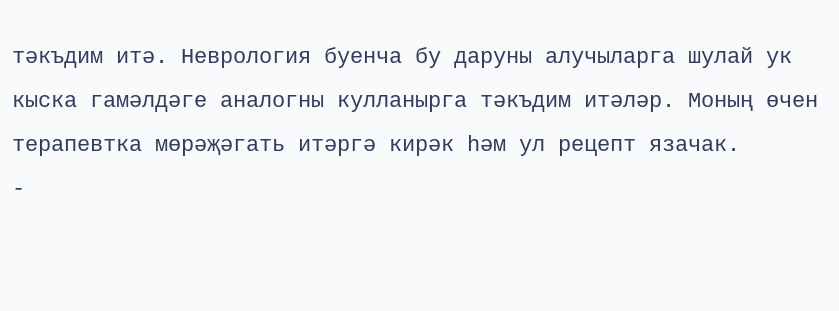тәкъдим итә. Неврология буенча бу даруны алучыларга шулай ук кыска гамәлдәге аналогны кулланырга тәкъдим итәләр. Моның өчен терапевтка мөрәҗәгать итәргә кирәк һәм ул рецепт язачак.
-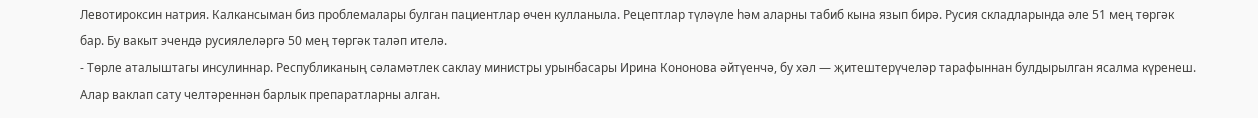Левотироксин натрия. Калкансыман биз проблемалары булган пациентлар өчен кулланыла. Рецептлар түләүле һәм аларны табиб кына язып бирә. Русия складларында әле 51 мең төргәк бар. Бу вакыт эчендә русиялеләргә 50 мең төргәк таләп ителә.
- Төрле аталыштагы инсулиннар. Республиканың сәламәтлек саклау министры урынбасары Ирина Кононова әйтүенчә, бу хәл — җитештерүчеләр тарафыннан булдырылган ясалма күренеш. Алар ваклап сату челтәреннән барлык препаратларны алган.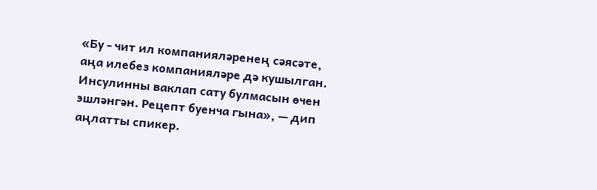«Бу - чит ил компанияләренең сәясәте, аңа илебез компанияләре дә кушылган. Инсулинны ваклап сату булмасын өчен эшләнгән. Рецепт буенча гына», — дип аңлатты спикер.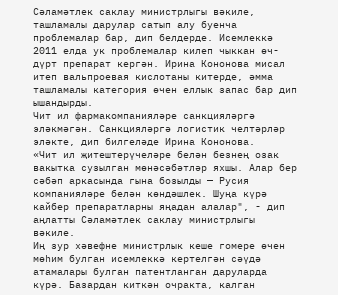Сәламәтлек саклау министрлыгы вәкиле, ташламалы дарулар сатып алу буенча проблемалар бар, дип белдерде. Исемлеккә 2011 елда ук проблемалар килеп чыккан өч-дүрт препарат кергән. Ирина Кононова мисал итеп вальпроевая кислотаны китерде, әмма ташламалы категория өчен еллык запас бар дип ышандырды.
Чит ил фармакомпанияләре санкцияләргә эләкмәгән. Санкцияләргә логистик челтәрләр эләкте, дип билгеләде Ирина Кононова.
«Чит ил җитештерүчеләре белән безнең озак вакытка сузылган мөнәсәбәтләр яхшы. Алар бер сәбәп аркасында гына бозылды — Русия компанияләре белән көндәшлек. Шуңа күрә кайбер препаратларны яңадан алалар", - дип аңлатты Сәламәтлек саклау министрлыгы вәкиле.
Иң зур хәвефне министрлык кеше гомере өчен мөһим булган исемлеккә кертелгән сәүдә атамалары булган патентланган даруларда күрә. Базардан киткән очракта, калган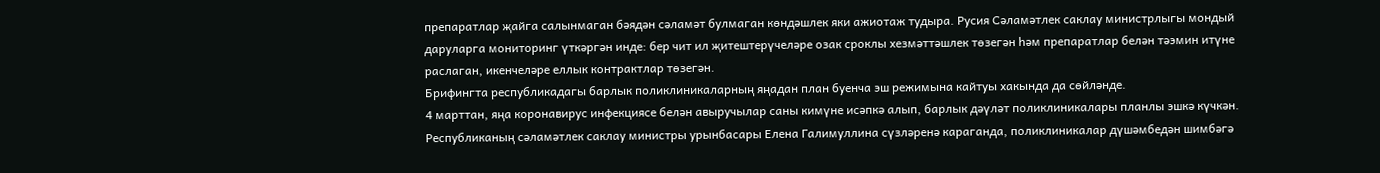препаратлар җайга салынмаган бәядән сәламәт булмаган көндәшлек яки ажиотаж тудыра. Русия Сәламәтлек саклау министрлыгы мондый даруларга мониторинг үткәргән инде: бер чит ил җитештерүчеләре озак сроклы хезмәттәшлек төзегән һәм препаратлар белән тәэмин итүне раслаган, икенчеләре еллык контрактлар төзегән.
Брифингта республикадагы барлык поликлиникаларның яңадан план буенча эш режимына кайтуы хакында да сөйләнде.
4 марттан, яңа коронавирус инфекциясе белән авыручылар саны кимүне исәпкә алып, барлык дәүләт поликлиникалары планлы эшкә күчкән. Республиканың сәламәтлек саклау министры урынбасары Елена Галимуллина сүзләренә караганда, поликлиникалар дүшәмбедән шимбәгә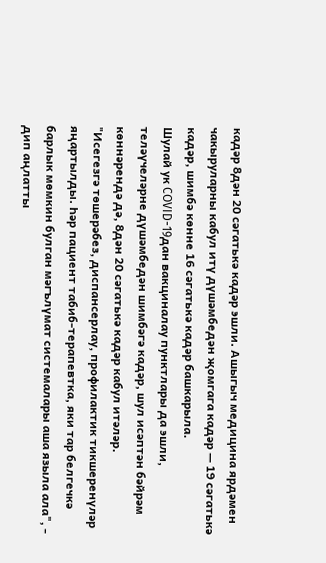кадәр 8дән 20 сәгатькә кадәр эшли. Ашыгыч медицина ярдәмен чакыруларны кабул итү дүшәмбедән җомгага кадәр — 19 сәгатькә кадәр, шимбә көнне 16 сәгатькә кадәр башкарыла.
Шулай ук COVID-19дан вакциналау пунктлары да эшли, теләүчеләрне дүшәмбедән шимбәгә кадәр, шул исәптән бәйрәм көннәрендә дә, 8дән 20 сәгатькә кадәр кабул итәләр.
"Исегезгә төшерәбез, диспансерлау, профилактик тикшеренүләр яңартылды. Һәр пациент табиб-терапевтка, яки тар белгечкә барлык мөмкин булган мәгълүмат системалары аша языла ала", - дип аңлатты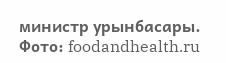министр урынбасары.
Фото: foodandhealth.ru